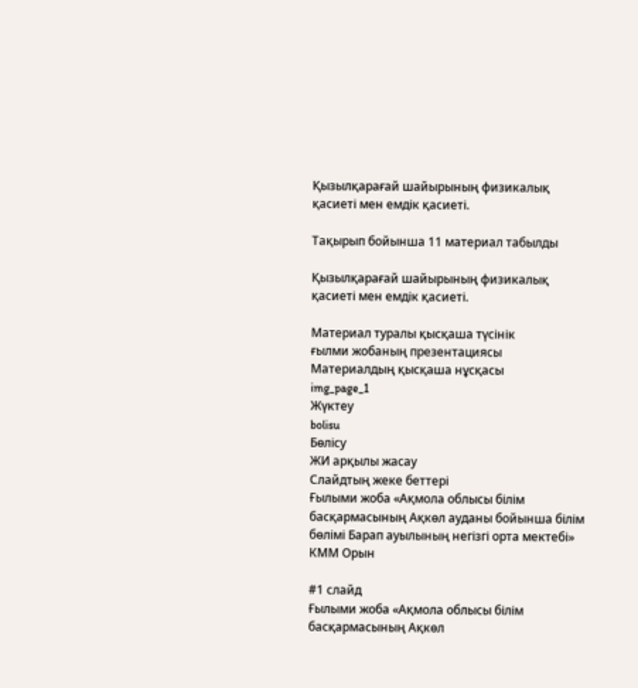Қызылқарағай шайырының физикалық қасиеті мен емдік қасиеті.

Тақырып бойынша 11 материал табылды

Қызылқарағай шайырының физикалық қасиеті мен емдік қасиеті.

Материал туралы қысқаша түсінік
ғылми жобаның презентациясы
Материалдың қысқаша нұсқасы
img_page_1
Жүктеу
bolisu
Бөлісу
ЖИ арқылы жасау
Слайдтың жеке беттері
Ғылыми жоба «Ақмола облысы білім басқармасының Ақкөл ауданы бойынша білім бөлімі Барап ауылының негізгі орта мектебі» КММ Орын

#1 слайд
Ғылыми жоба «Ақмола облысы білім басқармасының Ақкөл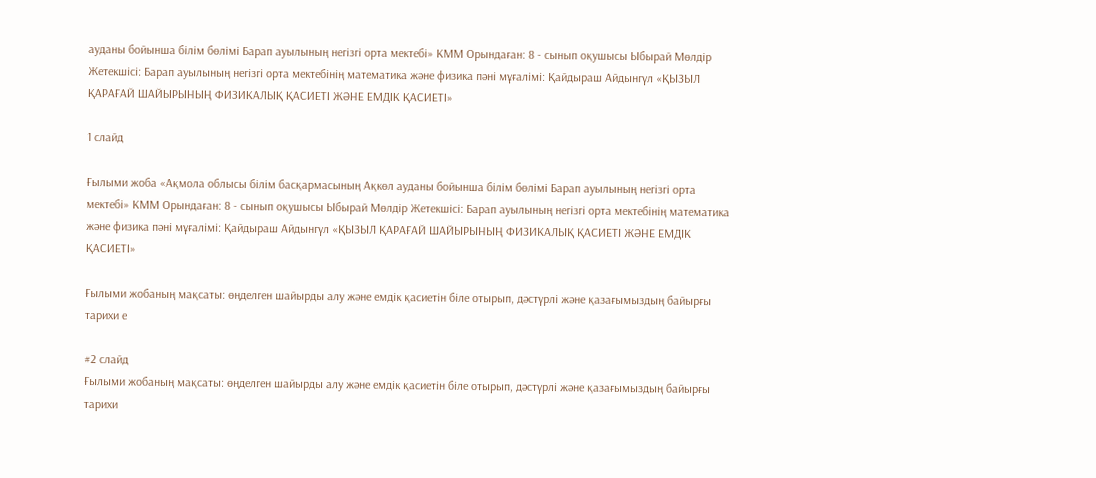ауданы бойынша білім бөлімі Барап ауылының негізгі орта мектебі» КММ Орындаған: 8 - сынып оқушысы Ыбырай Мөлдір Жетекшісі: Барап ауылының негізгі орта мектебінің математика және физика пәні мұғалімі: Қайдыраш Айдынгүл «ҚЫЗЫЛ ҚАРАҒАЙ ШАЙЫРЫНЫҢ ФИЗИКАЛЫҚ ҚАСИЕТІ ЖӘНЕ ЕМДІК ҚАСИЕТІ»

1 слайд

Ғылыми жоба «Ақмола облысы білім басқармасының Ақкөл ауданы бойынша білім бөлімі Барап ауылының негізгі орта мектебі» КММ Орындаған: 8 - сынып оқушысы Ыбырай Мөлдір Жетекшісі: Барап ауылының негізгі орта мектебінің математика және физика пәні мұғалімі: Қайдыраш Айдынгүл «ҚЫЗЫЛ ҚАРАҒАЙ ШАЙЫРЫНЫҢ ФИЗИКАЛЫҚ ҚАСИЕТІ ЖӘНЕ ЕМДІК ҚАСИЕТІ»

Ғылыми жобаның мақсаты: өңделген шайырды алу және емдік қасиетін біле отырып, дәстүрлі және қазағымыздың байырғы тарихи е

#2 слайд
Ғылыми жобаның мақсаты: өңделген шайырды алу және емдік қасиетін біле отырып, дәстүрлі және қазағымыздың байырғы тарихи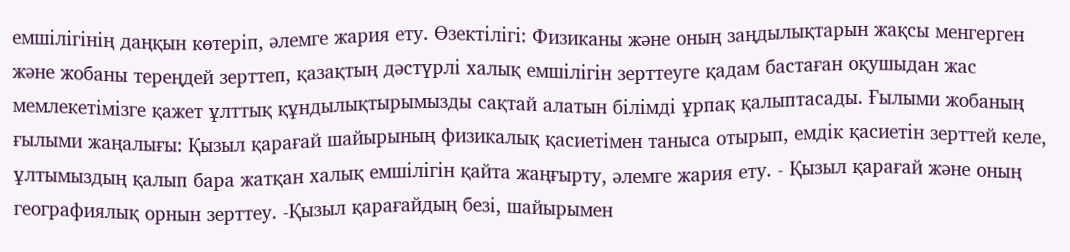емшілігінің даңқын көтеріп, әлемге жария ету. Өзектілігі: Физиканы және оның заңдылықтарын жақсы менгерген және жобаны тереңдей зерттеп, қазақтың дәстүрлі халық емшілігін зерттеуге қадам бастаған оқушыдан жас мемлекетімізге қажет ұлттық құндылықтырымызды сақтай алатын білімді ұрпақ қалыптасады. Ғылыми жобаның ғылыми жаңалығы: Қызыл қарағай шайырының физикалық қасиетімен таныса отырып, емдік қасиетін зерттей келе, ұлтымыздың қалып бара жатқан халық емшілігін қайта жаңғырту, әлемге жария ету. - Қызыл қарағай және оның географиялық орнын зерттеу. -Қызыл қарағайдың безі, шайырымен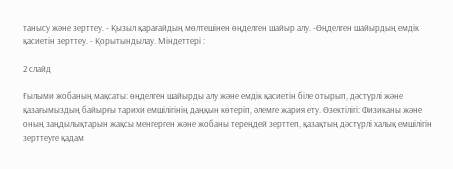танысу және зерттеу. - Қызыл қарағайдың мөлтешінен өңделген шайыр алу. -Өңделген шайырдың емдік қасиетін зерттеу. - Қорытындылау. Міндеттері :

2 слайд

Ғылыми жобаның мақсаты: өңделген шайырды алу және емдік қасиетін біле отырып, дәстүрлі және қазағымыздың байырғы тарихи емшілігінің даңқын көтеріп, әлемге жария ету. Өзектілігі: Физиканы және оның заңдылықтарын жақсы менгерген және жобаны тереңдей зерттеп, қазақтың дәстүрлі халық емшілігін зерттеуге қадам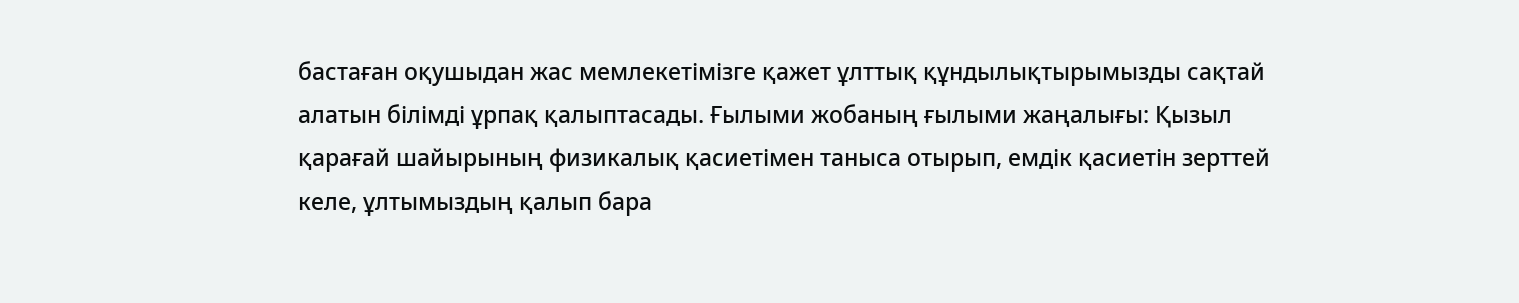бастаған оқушыдан жас мемлекетімізге қажет ұлттық құндылықтырымызды сақтай алатын білімді ұрпақ қалыптасады. Ғылыми жобаның ғылыми жаңалығы: Қызыл қарағай шайырының физикалық қасиетімен таныса отырып, емдік қасиетін зерттей келе, ұлтымыздың қалып бара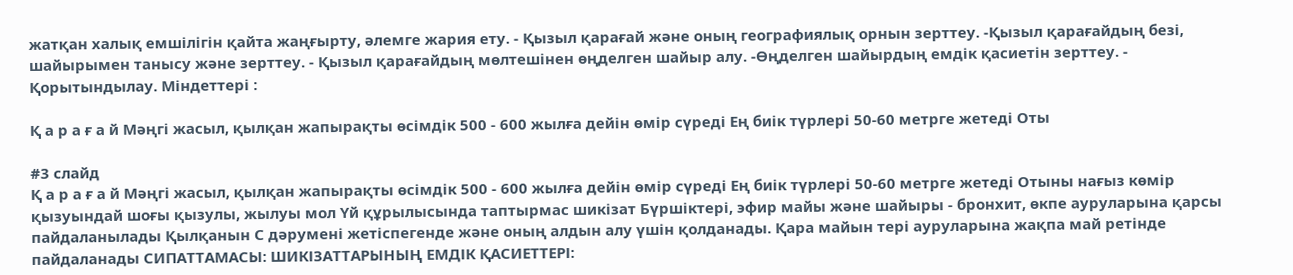жатқан халық емшілігін қайта жаңғырту, әлемге жария ету. - Қызыл қарағай және оның географиялық орнын зерттеу. -Қызыл қарағайдың безі, шайырымен танысу және зерттеу. - Қызыл қарағайдың мөлтешінен өңделген шайыр алу. -Өңделген шайырдың емдік қасиетін зерттеу. - Қорытындылау. Міндеттері :

Қ а р а ғ а й Мәңгі жасыл, қылқан жапырақты өсімдік 500 - 600 жылға дейін өмір сүреді Ең биік түрлері 50-60 метрге жетеді Оты

#3 слайд
Қ а р а ғ а й Мәңгі жасыл, қылқан жапырақты өсімдік 500 - 600 жылға дейін өмір сүреді Ең биік түрлері 50-60 метрге жетеді Отыны нағыз көмір қызуындай шоғы қызулы, жылуы мол Үй құрылысында таптырмас шикізат Бүршіктері, эфир майы және шайыры - бронхит, өкпе ауруларына қарсы пайдаланылады Қылқанын С дәрумені жетіспегенде және оның алдын алу үшін қолданады. Қара майын тері ауруларына жақпа май ретінде пайдаланады СИПАТТАМАСЫ: ШИКІЗАТТАРЫНЫҢ ЕМДІК ҚАСИЕТТЕРІ: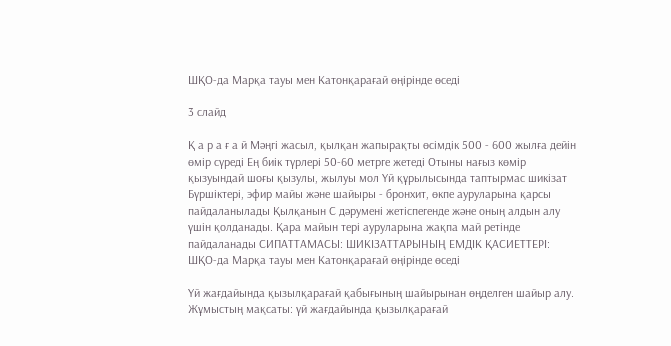ШҚО-да Марқа тауы мен Катонқарағай өңірінде өседі

3 слайд

Қ а р а ғ а й Мәңгі жасыл, қылқан жапырақты өсімдік 500 - 600 жылға дейін өмір сүреді Ең биік түрлері 50-60 метрге жетеді Отыны нағыз көмір қызуындай шоғы қызулы, жылуы мол Үй құрылысында таптырмас шикізат Бүршіктері, эфир майы және шайыры - бронхит, өкпе ауруларына қарсы пайдаланылады Қылқанын С дәрумені жетіспегенде және оның алдын алу үшін қолданады. Қара майын тері ауруларына жақпа май ретінде пайдаланады СИПАТТАМАСЫ: ШИКІЗАТТАРЫНЫҢ ЕМДІК ҚАСИЕТТЕРІ: ШҚО-да Марқа тауы мен Катонқарағай өңірінде өседі

Үй жағдайында қызылқарағай қабығының шайырынан өңделген шайыр алу. Жұмыстың мақсаты: үй жағдайында қызылқарағай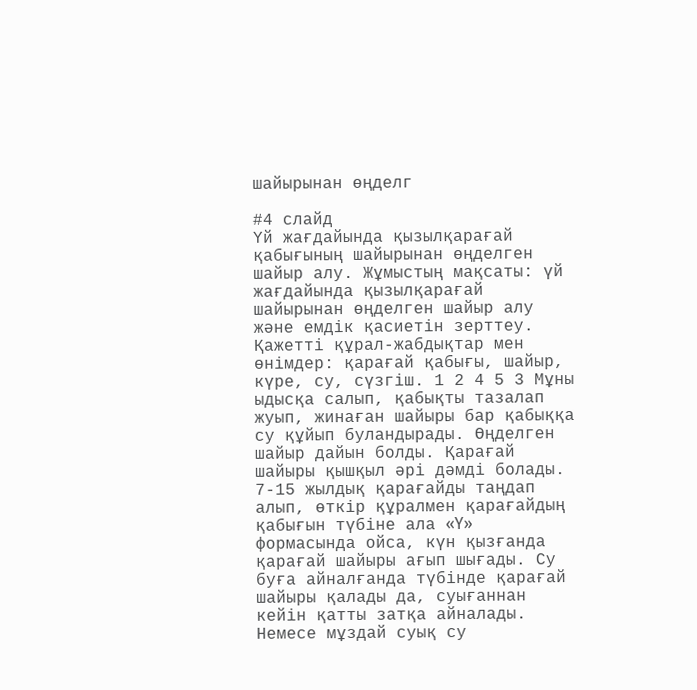шайырынан өңделг

#4 слайд
Үй жағдайында қызылқарағай қабығының шайырынан өңделген шайыр алу. Жұмыстың мақсаты: үй жағдайында қызылқарағай шайырынан өңделген шайыр алу және емдік қасиетін зерттеу. Қажетті құрал-жабдықтар мен өнімдер: қарағай қабығы, шайыр, күре, су, сүзгіш. 1 2 4 5 3 Мұны ыдысқа салып, қабықты тазалап жуып, жинаған шайыры бар қабыққа су құйып буландырады. Өңделген шайыр дайын болды. Қарағай шайыры қышқыл әрі дәмді болады. 7-15 жылдық қарағайды таңдап алып, өткір құралмен қарағайдың қабығын түбіне ала «Y» формасында ойса, күн қызғанда қарағай шайыры ағып шығады. Су буға айналғанда түбінде қарағай шайыры қалады да, суығаннан кейін қатты затқа айналады. Немесе мұздай суық су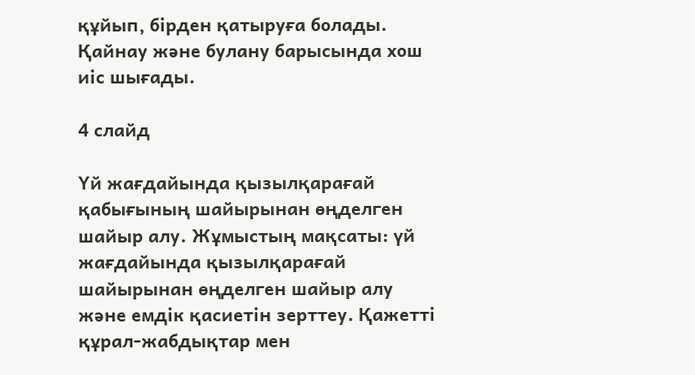құйып, бірден қатыруға болады. Қайнау және булану барысында хош иіс шығады.

4 слайд

Үй жағдайында қызылқарағай қабығының шайырынан өңделген шайыр алу. Жұмыстың мақсаты: үй жағдайында қызылқарағай шайырынан өңделген шайыр алу және емдік қасиетін зерттеу. Қажетті құрал-жабдықтар мен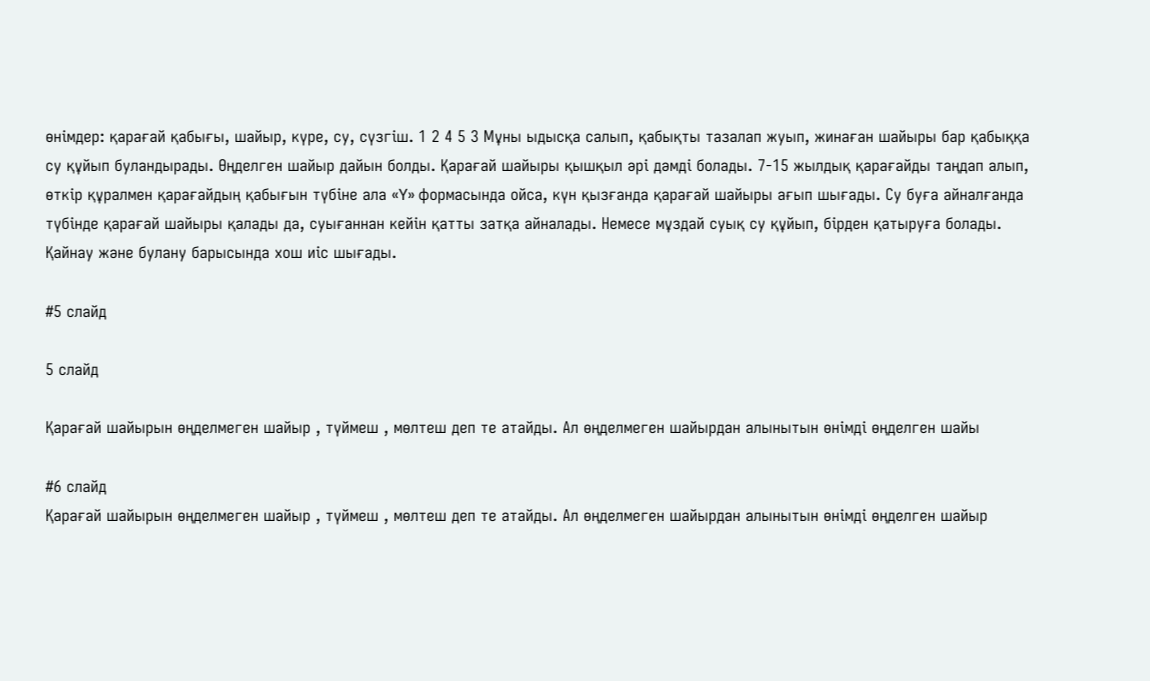өнімдер: қарағай қабығы, шайыр, күре, су, сүзгіш. 1 2 4 5 3 Мұны ыдысқа салып, қабықты тазалап жуып, жинаған шайыры бар қабыққа су құйып буландырады. Өңделген шайыр дайын болды. Қарағай шайыры қышқыл әрі дәмді болады. 7-15 жылдық қарағайды таңдап алып, өткір құралмен қарағайдың қабығын түбіне ала «Y» формасында ойса, күн қызғанда қарағай шайыры ағып шығады. Су буға айналғанда түбінде қарағай шайыры қалады да, суығаннан кейін қатты затқа айналады. Немесе мұздай суық су құйып, бірден қатыруға болады. Қайнау және булану барысында хош иіс шығады.

#5 слайд

5 слайд

Қарағай шайырын өңделмеген шайыр , түймеш , мөлтеш деп те атайды. Ал өңделмеген шайырдан алынытын өнімді өңделген шайы

#6 слайд
Қарағай шайырын өңделмеген шайыр , түймеш , мөлтеш деп те атайды. Ал өңделмеген шайырдан алынытын өнімді өңделген шайыр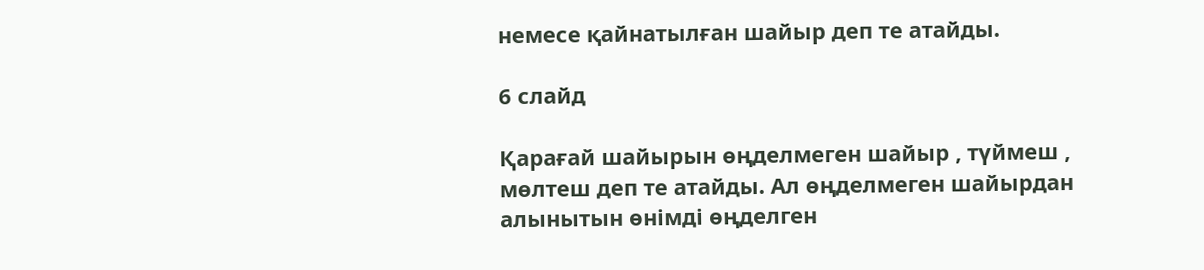немесе қайнатылған шайыр деп те атайды.

6 слайд

Қарағай шайырын өңделмеген шайыр , түймеш , мөлтеш деп те атайды. Ал өңделмеген шайырдан алынытын өнімді өңделген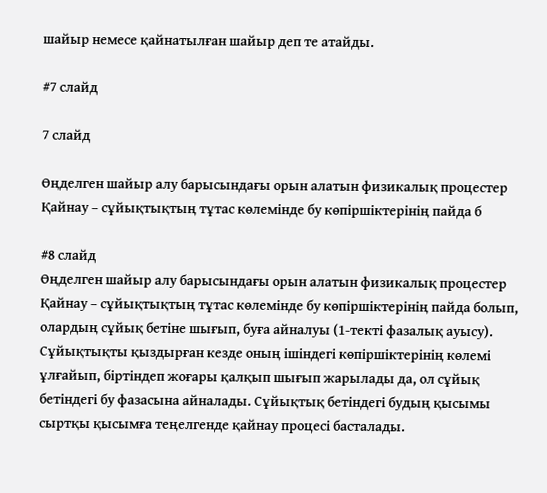шайыр немесе қайнатылған шайыр деп те атайды.

#7 слайд

7 слайд

Өңделген шайыр алу барысындағы орын алатын физикалық процестер Қайнау – сұйықтықтың тұтас көлемінде бу көпіршіктерінің пайда б

#8 слайд
Өңделген шайыр алу барысындағы орын алатын физикалық процестер Қайнау – сұйықтықтың тұтас көлемінде бу көпіршіктерінің пайда болып, олардың сұйық бетіне шығып, буға айналуы (1-текті фазалық ауысу). Сұйықтықты қыздырған кезде оның ішіндегі көпіршіктерінің көлемі ұлғайып, біртіндеп жоғары қалқып шығып жарылады да, ол сұйық бетіндегі бу фазасына айналады. Сұйықтық бетіндегі будың қысымы сыртқы қысымға теңелгенде қайнау процесі басталады.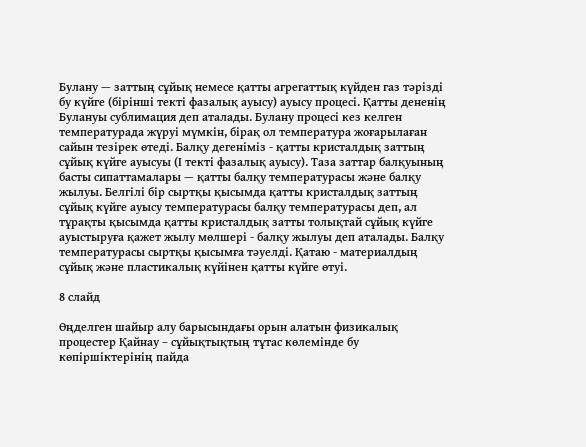Булану — заттың сұйық немесе қатты агрегаттық күйден газ тәрізді бу күйге (бірінші текті фазалық ауысу) ауысу процесі. Қатты дененің Булануы сублимация деп аталады. Булану процесі кез келген температурада жүруі мүмкін, бірақ ол температура жоғарылаған сайын тезірек өтеді. Балқу дегеніміз - қатты кристалдық заттың сұйық күйге ауысуы (І текті фазалық ауысу). Таза заттар балқуының басты сипаттамалары — қатты балқу температурасы және балқу жылуы. Белгілі бір сыртқы қысымда қатты кристалдық заттың сұйық күйге ауысу температурасы балқу температурасы деп, ал тұрақты қысымда қатты кристалдық затты толықтай сұйық күйге ауыстыруға қажет жылу мөлшері - балқу жылуы деп аталады. Балқу температурасы сыртқы қысымға тәуелді. Қатаю - материалдың сұйық және пластикалық күйінен қатты күйге өтуі.

8 слайд

Өңделген шайыр алу барысындағы орын алатын физикалық процестер Қайнау – сұйықтықтың тұтас көлемінде бу көпіршіктерінің пайда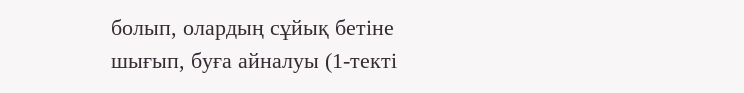болып, олардың сұйық бетіне шығып, буға айналуы (1-текті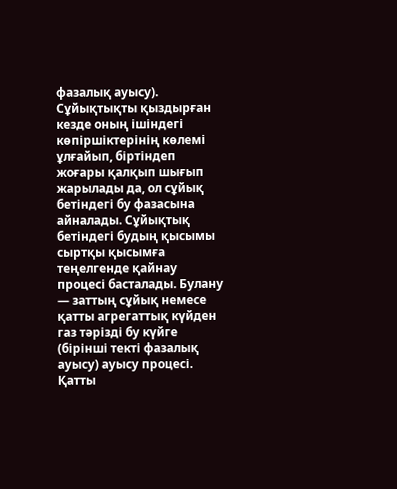фазалық ауысу). Сұйықтықты қыздырған кезде оның ішіндегі көпіршіктерінің көлемі ұлғайып, біртіндеп жоғары қалқып шығып жарылады да, ол сұйық бетіндегі бу фазасына айналады. Сұйықтық бетіндегі будың қысымы сыртқы қысымға теңелгенде қайнау процесі басталады. Булану — заттың сұйық немесе қатты агрегаттық күйден газ тәрізді бу күйге (бірінші текті фазалық ауысу) ауысу процесі. Қатты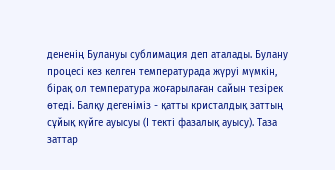дененің Булануы сублимация деп аталады. Булану процесі кез келген температурада жүруі мүмкін, бірақ ол температура жоғарылаған сайын тезірек өтеді. Балқу дегеніміз - қатты кристалдық заттың сұйық күйге ауысуы (І текті фазалық ауысу). Таза заттар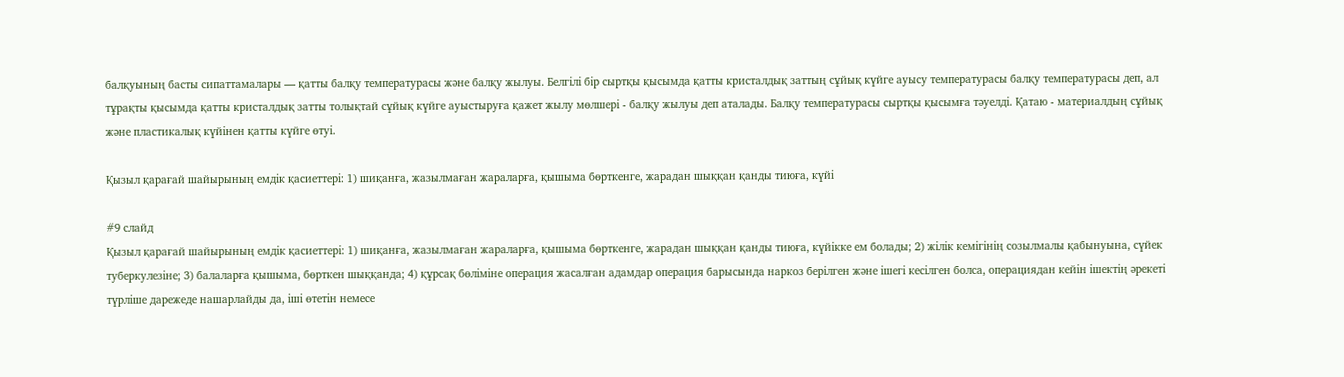балқуының басты сипаттамалары — қатты балқу температурасы және балқу жылуы. Белгілі бір сыртқы қысымда қатты кристалдық заттың сұйық күйге ауысу температурасы балқу температурасы деп, ал тұрақты қысымда қатты кристалдық затты толықтай сұйық күйге ауыстыруға қажет жылу мөлшері - балқу жылуы деп аталады. Балқу температурасы сыртқы қысымға тәуелді. Қатаю - материалдың сұйық және пластикалық күйінен қатты күйге өтуі.

Қызыл қарағай шайырының емдік қасиеттері: 1) шиқанға, жазылмаған жараларға, қышыма бөрткенге, жарадан шыққан қанды тиюға, күйі

#9 слайд
Қызыл қарағай шайырының емдік қасиеттері: 1) шиқанға, жазылмаған жараларға, қышыма бөрткенге, жарадан шыққан қанды тиюға, күйікке ем болады; 2) жілік кемігінің созылмалы қабынуына, сүйек туберкулезіне; 3) балаларға қышыма, бөрткен шыққанда; 4) құрсақ бөліміне операция жасалған адамдар операция барысында наркоз берілген және ішегі кесілген болса, операциядан кейін ішектің әрекеті түрліше дарежеде нашарлайды да, іші өтетін немесе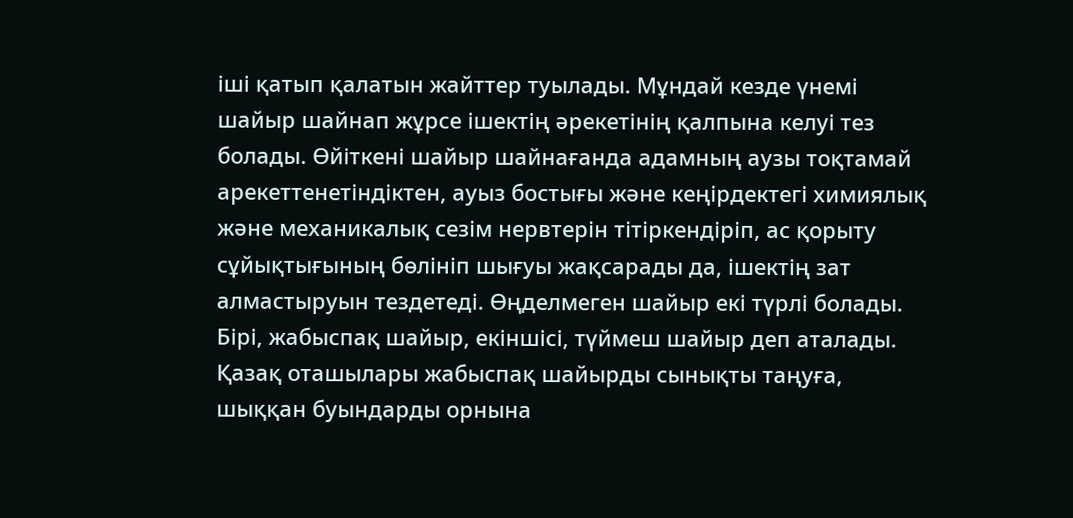іші қатып қалатын жайттер туылады. Мұндай кезде үнемі шайыр шайнап жұрсе ішектің әрекетінің қалпына келуі тез болады. Өйіткені шайыр шайнағанда адамның аузы тоқтамай арекеттенетіндіктен, ауыз бостығы және кеңірдектегі химиялық және механикалық сезім нервтерін тітіркендіріп, ас қорыту сұйықтығының бөлініп шығуы жақсарады да, ішектің зат алмастыруын тездетеді. Өңделмеген шайыр екі түрлі болады. Бірі, жабыспақ шайыр, екіншісі, түймеш шайыр деп аталады. Қазақ оташылары жабыспақ шайырды сынықты таңуға, шыққан буындарды орнына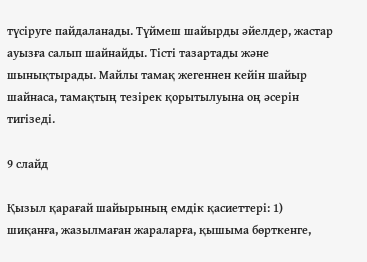түсіруге пайдаланады. Түймеш шайырды әйелдер, жастар ауызға салып шайнайды. Тісті тазартады және шынықтырады. Майлы тамақ жегеннен кейін шайыр шайнаса, тамақтың тезірек қорытылуына оң әсерін тигізеді.

9 слайд

Қызыл қарағай шайырының емдік қасиеттері: 1) шиқанға, жазылмаған жараларға, қышыма бөрткенге,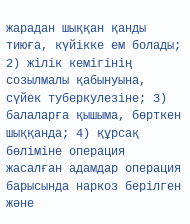жарадан шыққан қанды тиюға, күйікке ем болады; 2) жілік кемігінің созылмалы қабынуына, сүйек туберкулезіне; 3) балаларға қышыма, бөрткен шыққанда; 4) құрсақ бөліміне операция жасалған адамдар операция барысында наркоз берілген және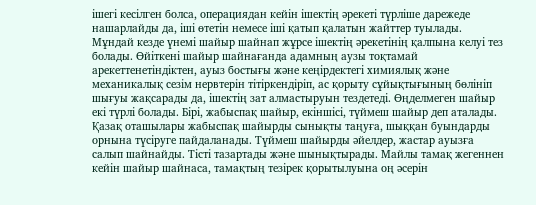ішегі кесілген болса, операциядан кейін ішектің әрекеті түрліше дарежеде нашарлайды да, іші өтетін немесе іші қатып қалатын жайттер туылады. Мұндай кезде үнемі шайыр шайнап жұрсе ішектің әрекетінің қалпына келуі тез болады. Өйіткені шайыр шайнағанда адамның аузы тоқтамай арекеттенетіндіктен, ауыз бостығы және кеңірдектегі химиялық және механикалық сезім нервтерін тітіркендіріп, ас қорыту сұйықтығының бөлініп шығуы жақсарады да, ішектің зат алмастыруын тездетеді. Өңделмеген шайыр екі түрлі болады. Бірі, жабыспақ шайыр, екіншісі, түймеш шайыр деп аталады. Қазақ оташылары жабыспақ шайырды сынықты таңуға, шыққан буындарды орнына түсіруге пайдаланады. Түймеш шайырды әйелдер, жастар ауызға салып шайнайды. Тісті тазартады және шынықтырады. Майлы тамақ жегеннен кейін шайыр шайнаса, тамақтың тезірек қорытылуына оң әсерін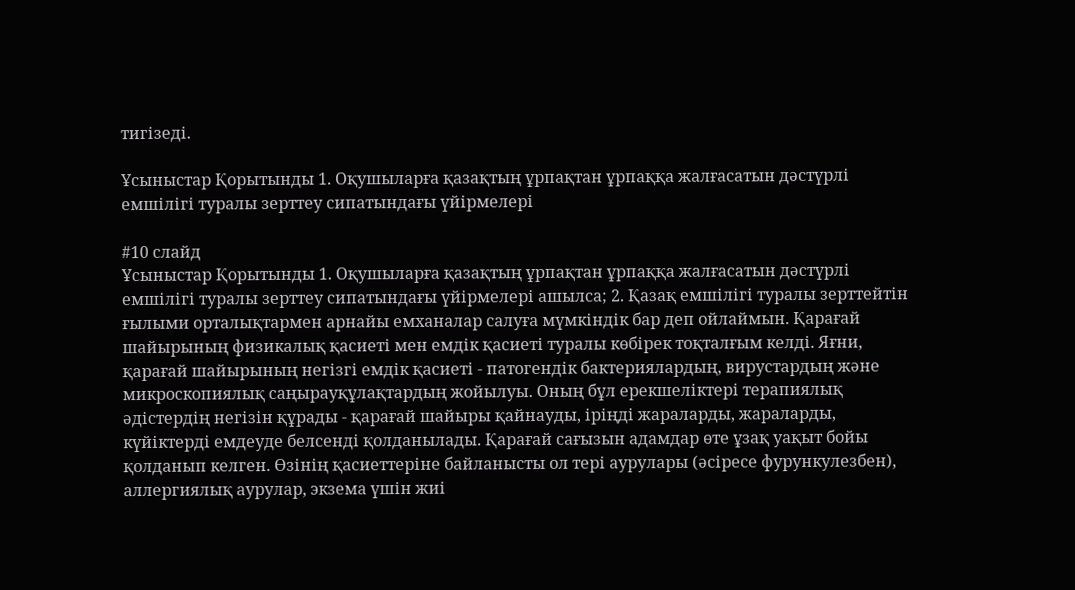тигізеді.

Ұсыныстар Қорытынды 1. Оқушыларға қазақтың ұрпақтан ұрпаққа жалғасатын дәстүрлі емшілігі туралы зерттеу сипатындағы үйірмелері

#10 слайд
Ұсыныстар Қорытынды 1. Оқушыларға қазақтың ұрпақтан ұрпаққа жалғасатын дәстүрлі емшілігі туралы зерттеу сипатындағы үйірмелері ашылса; 2. Қазақ емшілігі туралы зерттейтін ғылыми орталықтармен арнайы емханалар салуға мүмкіндік бар деп ойлаймын. Қарағай шайырының физикалық қасиеті мен емдік қасиеті туралы көбірек тоқталғым келді. Яғни, қарағай шайырының негізгі емдік қасиеті - патогендік бактериялардың, вирустардың және микроскопиялық саңырауқұлақтардың жойылуы. Оның бұл ерекшеліктері терапиялық әдістердің негізін құрады - қарағай шайыры қайнауды, іріңді жараларды, жараларды, күйіктерді емдеуде белсенді қолданылады. Қарағай сағызын адамдар өте ұзақ уақыт бойы қолданып келген. Өзінің қасиеттеріне байланысты ол тері аурулары (әсіресе фурункулезбен), аллергиялық аурулар, экзема үшін жиі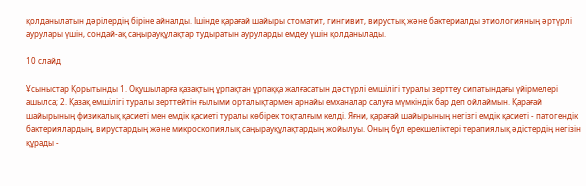қолданылатын дәрілердің біріне айналды. Ішінде қарағай шайыры стоматит, гингивит, вирустық және бактериалды этиологияның әртүрлі аурулары үшін, сондай-ақ саңырауқұлақтар тудыратын ауруларды емдеу үшін қолданылады.

10 слайд

Ұсыныстар Қорытынды 1. Оқушыларға қазақтың ұрпақтан ұрпаққа жалғасатын дәстүрлі емшілігі туралы зерттеу сипатындағы үйірмелері ашылса; 2. Қазақ емшілігі туралы зерттейтін ғылыми орталықтармен арнайы емханалар салуға мүмкіндік бар деп ойлаймын. Қарағай шайырының физикалық қасиеті мен емдік қасиеті туралы көбірек тоқталғым келді. Яғни, қарағай шайырының негізгі емдік қасиеті - патогендік бактериялардың, вирустардың және микроскопиялық саңырауқұлақтардың жойылуы. Оның бұл ерекшеліктері терапиялық әдістердің негізін құрады -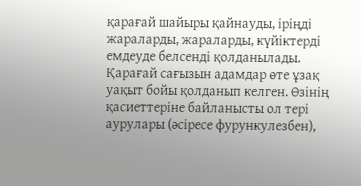қарағай шайыры қайнауды, іріңді жараларды, жараларды, күйіктерді емдеуде белсенді қолданылады. Қарағай сағызын адамдар өте ұзақ уақыт бойы қолданып келген. Өзінің қасиеттеріне байланысты ол тері аурулары (әсіресе фурункулезбен),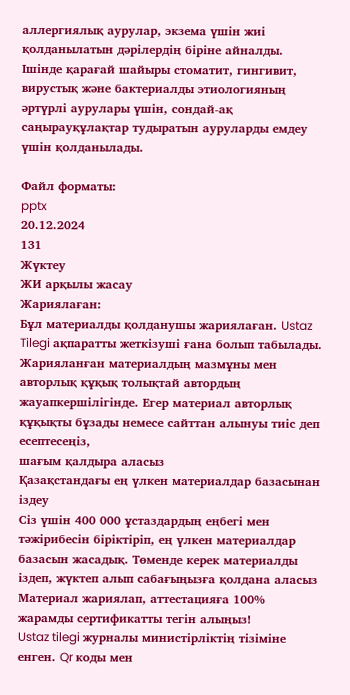аллергиялық аурулар, экзема үшін жиі қолданылатын дәрілердің біріне айналды. Ішінде қарағай шайыры стоматит, гингивит, вирустық және бактериалды этиологияның әртүрлі аурулары үшін, сондай-ақ саңырауқұлақтар тудыратын ауруларды емдеу үшін қолданылады.

Файл форматы:
pptx
20.12.2024
131
Жүктеу
ЖИ арқылы жасау
Жариялаған:
Бұл материалды қолданушы жариялаған. Ustaz Tilegi ақпаратты жеткізуші ғана болып табылады. Жарияланған материалдың мазмұны мен авторлық құқық толықтай автордың жауапкершілігінде. Егер материал авторлық құқықты бұзады немесе сайттан алынуы тиіс деп есептесеңіз,
шағым қалдыра аласыз
Қазақстандағы ең үлкен материалдар базасынан іздеу
Сіз үшін 400 000 ұстаздардың еңбегі мен тәжірибесін біріктіріп, ең үлкен материалдар базасын жасадық. Төменде керек материалды іздеп, жүктеп алып сабағыңызға қолдана аласыз
Материал жариялап, аттестацияға 100% жарамды сертификатты тегін алыңыз!
Ustaz tilegi журналы министірліктің тізіміне енген. Qr коды мен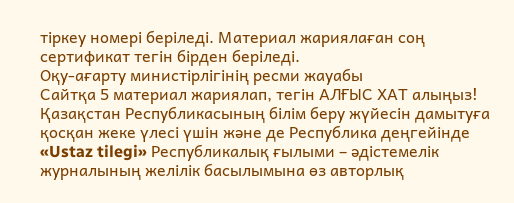тіркеу номері беріледі. Материал жариялаған соң сертификат тегін бірден беріледі.
Оқу-ағарту министірлігінің ресми жауабы
Сайтқа 5 материал жариялап, тегін АЛҒЫС ХАТ алыңыз!
Қазақстан Республикасының білім беру жүйесін дамытуға қосқан жеке үлесі үшін және де Республика деңгейінде «Ustaz tilegi» Республикалық ғылыми – әдістемелік журналының желілік басылымына өз авторлық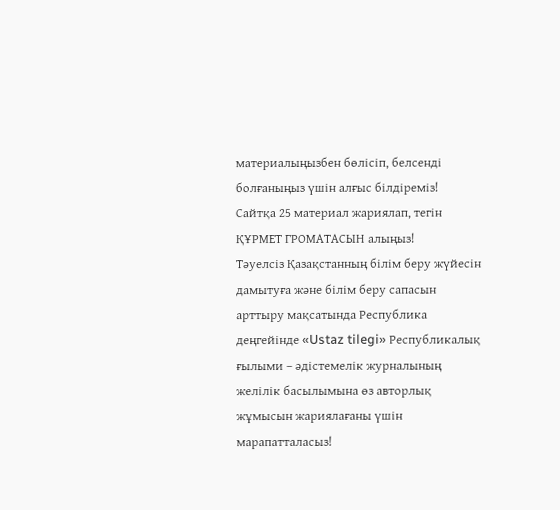материалыңызбен бөлісіп, белсенді болғаныңыз үшін алғыс білдіреміз!
Сайтқа 25 материал жариялап, тегін ҚҰРМЕТ ГРОМАТАСЫН алыңыз!
Тәуелсіз Қазақстанның білім беру жүйесін дамытуға және білім беру сапасын арттыру мақсатында Республика деңгейінде «Ustaz tilegi» Республикалық ғылыми – әдістемелік журналының желілік басылымына өз авторлық жұмысын жариялағаны үшін марапатталасыз!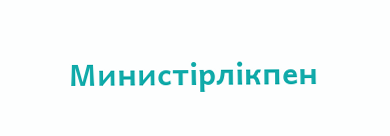Министірлікпен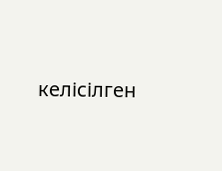келісілген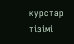курстар тізімі